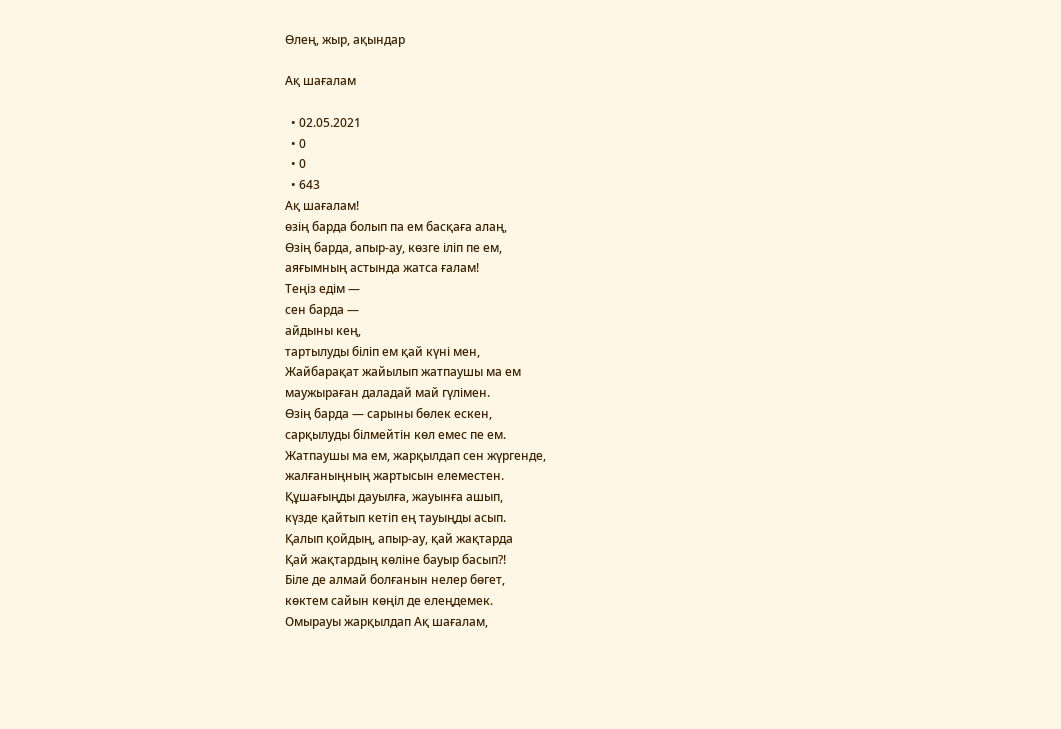Өлең, жыр, ақындар

Ақ шағалам

  • 02.05.2021
  • 0
  • 0
  • 643
Ақ шағалам!
өзің барда болып па ем басқаға алаң,
Өзің барда, апыр-ау, көзге іліп пе ем,
аяғымның астында жатса ғалам!
Теңіз едім —
сен барда —
айдыны кең,
тартылуды біліп ем қай күні мен,
Жайбарақат жайылып жатпаушы ма ем
маужыраған даладай май гүлімен.
Өзің барда — сарыны бөлек ескен,
сарқылуды білмейтін көл емес пе ем.
Жатпаушы ма ем, жарқылдап сен жүргенде,
жалғаныңның жартысын елеместен.
Құшағыңды дауылға, жауынға ашып,
күзде қайтып кетіп ең тауыңды асып.
Қалып қойдың, апыр-ау, қай жақтарда
Қай жақтардың көліне бауыр басып?!
Біле де алмай болғанын нелер бөгет,
көктем сайын көңіл де елеңдемек.
Омырауы жарқылдап Ақ шағалам,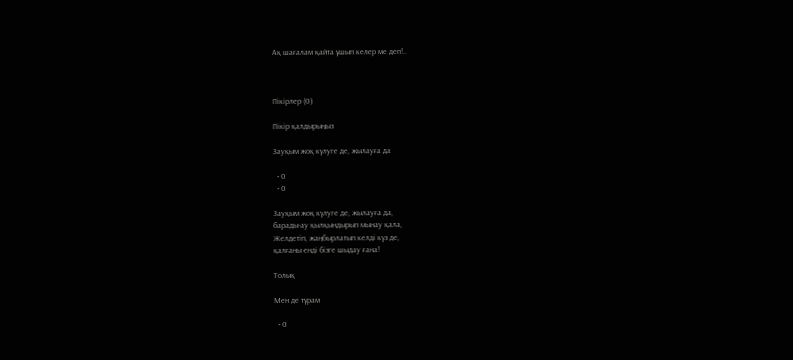Ақ шағалам қайта ұшып келер ме деп!..



Пікірлер (0)

Пікір қалдырыңыз

Зауқым жоқ күлуге де, жылауға да

  • 0
  • 0

Зауқым жоқ күлуге де, жылауға да,
барады-ау қылқындырып мынау қала,
Желдетіп, жаңбырлатып келді күз де,
қалғаны енді бізге шыдау ғана!

Толық

Мен де тұрам

  • 0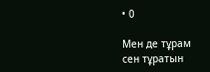• 0

Мен де тұрам
сен тұратын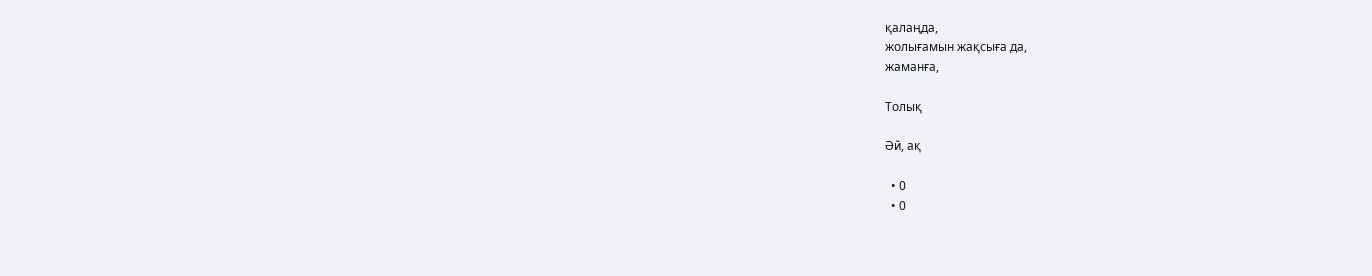қалаңда,
жолығамын жақсыға да,
жаманға,

Толық

Әй, ақ

  • 0
  • 0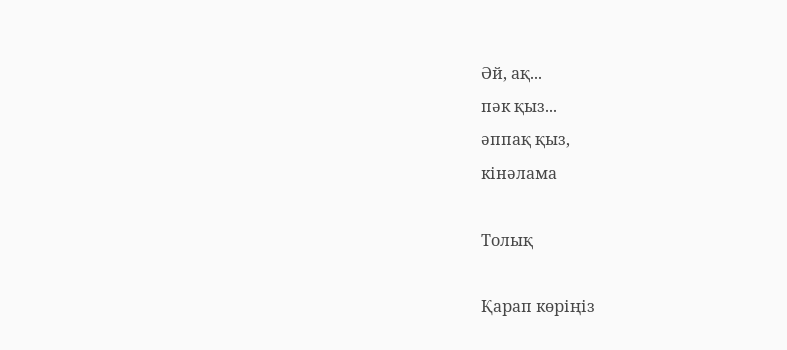Әй, ақ...
пәк қыз...
әппақ қыз,
кінәлама

Толық

Қарап көріңіз